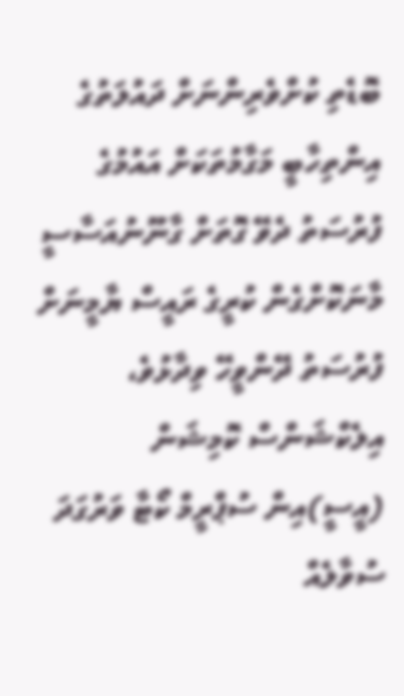ބޮޑެތި ކުށްވެރިންނަށް ދައުލަތުގެ އިންތިހާބީ މަގާމުތަކަށް އައުމުގެ ފުރުސަތު ދެވޭ ގޮތަށް ގާނޫނުއަސާސީ މާނަކޮށްގެން ކުރީގެ ރައީސް ޔާމީނަށް ފުރުސަތު ދޭންވީހޭ ވިދާޅުވެ، އިލެކްޝަންސް ކޮމިޝަން (އީސީ)އިން ސުޕްރީމް ކޯޓާ ވަރުގަދަ ސުވާލެއް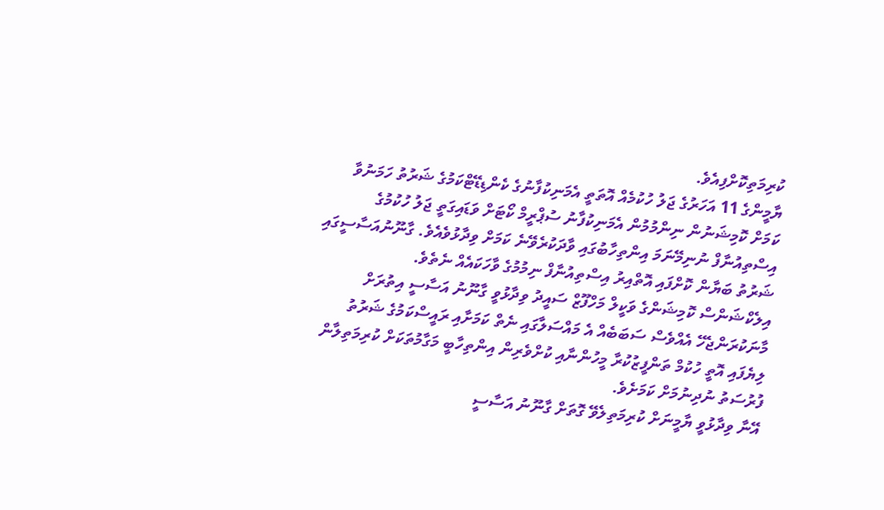ކުރިމަތިކޮށްފިއެވެ.
ޔާމީންގެ 11 އަހަރުގެ ޖަލު ހުކުމެއް އޮތަތީ އެމަނިކުފާނުގެ ކެންޑިޑޭޓްކަމުގެ ޝަރުތު ހަމަނުވާ ކަމަށް ކޮމިޝަނުން ނިންމުމުން އެމަނިކުފާނު ސުޕްރީމް ކޯޓަށް ވަޑައިގަތީ ޖަލު ހުކުމުގެ އިސްތިއުނާފް ނުނިމޭނަމަ އިންތިހާބުގައި ވާދަކުރެވޭނެ ކަމަށް ވިދާޅުވެއެވެ. ގާނޫނުއަސާސީގައި ޝަރުތު ބަޔާން ކޮށްފައި އޮތްއިރު އިސްތިއުނާފް ނިމުމުގެ ވާހަކައެއް ނެތެވެ.
އިލެކްޝަންސް ކޮމިޝަންގެ ވަކީލް މަހްފޫޒް ސައީދު ވިދާޅުވީ ގާނޫނު އަސާސީ އިތުރަށް މާނަކުރަންޖެހޭ އެއްވެސް ސަބަބެއް އެ މައްސަލާގައި ނެތް ކަމަށާއި ރައީސްކަމުގެ ޝަރުތު ލިޔެފައި އޮތީ ހުކުމް ތަންފީޒުކުރާ މީހުންނާއި ކުށްވެރިން އިންތިހާބީ މަގާމުތަކަށް ކުރިމަތިލާން ފުރުސަތު ނުދިނުމަށް ކަމަށެވެ.
އޭނާ ވިދާޅުވީ ޔާމީނަށް ކުރިމަތިލެވޭ ގޮތަށް ގާނޫނު އަސާސީ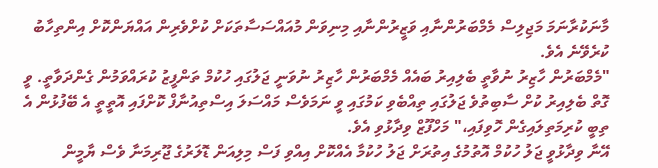މާނަކުރާނަމަ މަޖިލިސް މެމްބަރުންނާއި ވަޒީރުންނާއި މިނިވަން މުއައްސަސާތަކަށް ކުށްވެރިން އައްޔަންކޮށް އިންތިހާބު ކުރެވޭނެ އެވެ.
"މެމްބަރުން ހާޒިރު ނުވާތީ ބެލިއިރު ބައެއް މެމްބަރުން ހާޒިރު ނުވަނީ ޖަލުގައި ހުކުމް ތަންފީޒު ކުރައްވަމުން ގެންދަވާތީ. ވީ ގޮތް ބެލިއިރު ކުށް ސާބިތުވެ ޖަލުގައި ތިއްބެވި ކަމުގައި ވީ ނަމަވެސް މައްސަލަ އިސްތިއުނާފް ކޮށްފައި އޮތީތީ އެ ބޭފުޅުން އެ ތިބީ ކުރިމަތިލައިގެން ހޮވިފައި،" މަހްފޫޒް ވިދާޅުވި އެވެ.
އޭނާ ވިދާޅުވީ ޖަލު ހުކުމް އޮތުމުގެ އިތުރަށް ޖަލު ހުކުމާ އެއްކޮށް އިއްވި ފަސް މިލިއަން ޑޮލަރުގެ ޖޫރިމަނާ ވެސް ޔާމީން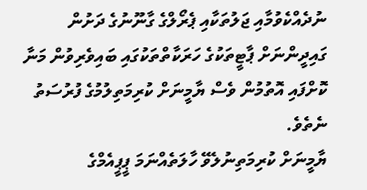ނުދެއްކެވުމާއި ޖަލުތަކާއި ޕެރޯލްގެ ގާނޫނުގެ ދަށުން ގައިދީންނަށް ޕާޓީތަކުގެ ހަރަކާތްތަކުގައި ބައިވެރިވުން މަނާ ކޮށްފައި އޮތުމުން ވެސް ޔާމީނަށް ކުރިމަތިލުމުގެ ފުރުސަތު ނެތެވެ.
ޔާމީނަށް ކުރިމަތިނުލެވޭ ހާލަތެއްނަމަ ޕީޕީއެމްގެ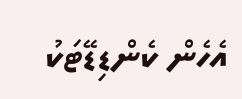އެހެން ކެންޑިޑޭޓަކު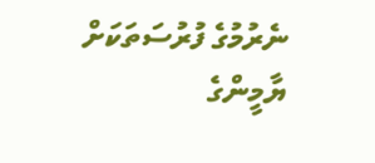ނެރުމުގެ ފުރުސަތަކަށް ޔާމީންގެ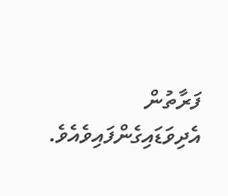ފަރާތުން އެދިވަޑައިގެންފައިވެއެވެ.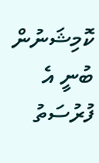ކޮމިޝަނުން ބުނީ އެ ފުރުސަތު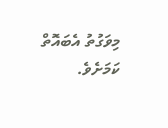މިވަގުތު އެބައޮތް ކަމަށެވެ.